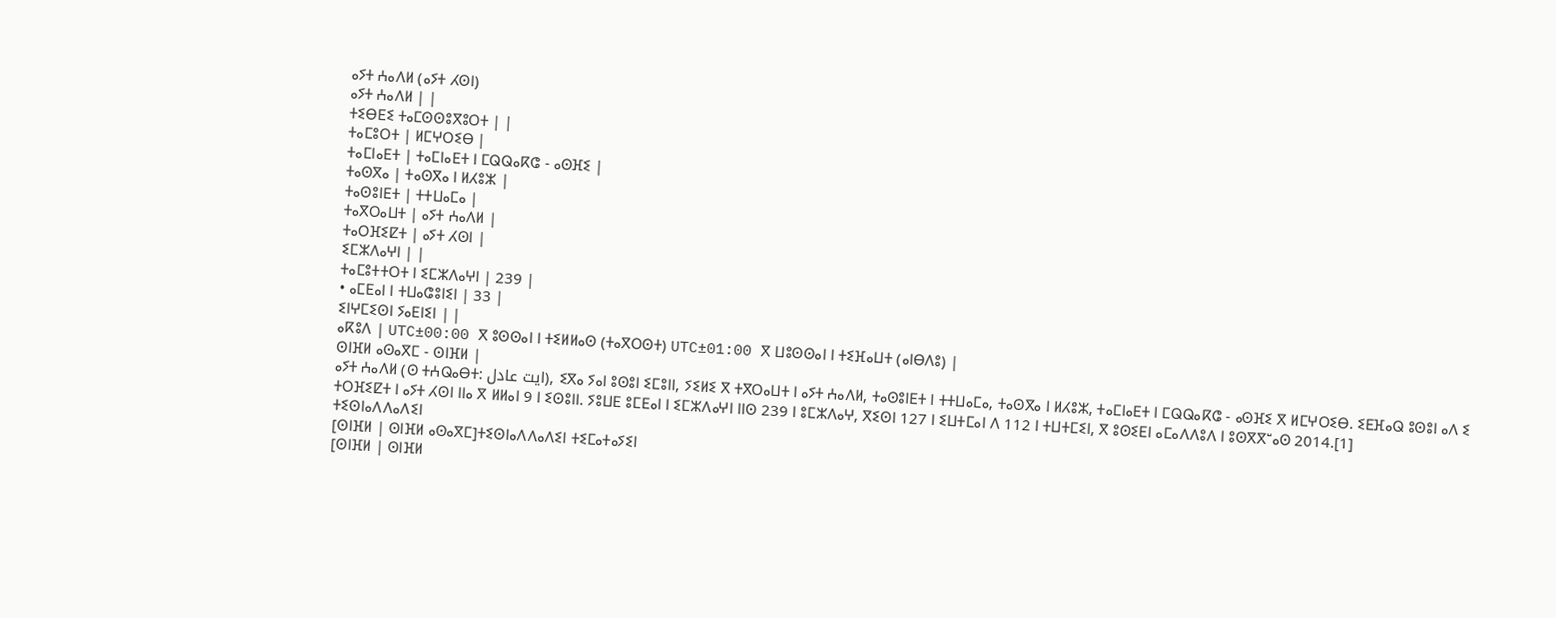ⴰⵢⵜ ⵄⴰⴷⵍ (ⴰⵢⵜ ⵃⵙⵏ)
ⴰⵢⵜ ⵄⴰⴷⵍ | |
ⵜⵉⴱⴹⵉ ⵜⴰⵎⵙⵙⵓⴳⵓⵔⵜ | |
ⵜⴰⵎⵓⵔⵜ | ⵍⵎⵖⵔⵉⴱ |
ⵜⴰⵎⵏⴰⴹⵜ | ⵜⴰⵎⵏⴰⴹⵜ ⵏ ⵎⵕⵕⴰⴽⵛ - ⴰⵙⴼⵉ |
ⵜⴰⵙⴳⴰ | ⵜⴰⵙⴳⴰ ⵏ ⵍⵃⵓⵣ |
ⵜⴰⵙⵓⵏⴹⵜ | ⵜⵜⵡⴰⵎⴰ |
ⵜⴰⴳⵔⴰⵡⵜ | ⴰⵢⵜ ⵄⴰⴷⵍ |
ⵜⴰⵔⴼⵉⵇⵜ | ⴰⵢⵜ ⵃⵙⵏ |
ⵉⵎⵣⴷⴰⵖⵏ | |
ⵜⴰⵎⵓⵜⵜⵔⵜ ⵏ ⵉⵎⵣⴷⴰⵖⵏ | 239 |
• ⴰⵎⴹⴰⵏ ⵏ ⵜⵡⴰⵛⵓⵏⵉⵏ | 33 |
ⵉⵏⵖⵎⵉⵙⵏ ⵢⴰⴹⵏⵉⵏ | |
ⴰⴽⵓⴷ | UTC±00:00 ⴳ ⵓⵙⵙⴰⵏ ⵏ ⵜⵉⵍⵍⴰⵙ (ⵜⴰⴳⵔⵙⵜ) UTC±01:00 ⴳ ⵡⵓⵙⵙⴰⵏ ⵏ ⵜⵉⴼⴰⵡⵜ (ⴰⵏⴱⴷⵓ) |
ⵙⵏⴼⵍ ⴰⵙⴰⴳⵎ - ⵙⵏⴼⵍ |
ⴰⵢⵜ ⵄⴰⴷⵍ (ⵙ ⵜⵄⵕⴰⴱⵜ: ايت عادل), ⵉⴳⴰ ⵢⴰⵏ ⵓⵙⵓⵏ ⵉⵎⵓⵏⵏ, ⵢⵉⵍⵉ ⴳ ⵜⴳⵔⴰⵡⵜ ⵏ ⴰⵢⵜ ⵄⴰⴷⵍ, ⵜⴰⵙⵓⵏⴹⵜ ⵏ ⵜⵜⵡⴰⵎⴰ, ⵜⴰⵙⴳⴰ ⵏ ⵍⵃⵓⵣ, ⵜⴰⵎⵏⴰⴹⵜ ⵏ ⵎⵕⵕⴰⴽⵛ - ⴰⵙⴼⵉ ⴳ ⵍⵎⵖⵔⵉⴱ. ⵉⴹⴼⴰⵕ ⵓⵙⵓⵏ ⴰⴷ ⵉ ⵜⵔⴼⵉⵇⵜ ⵏ ⴰⵢⵜ ⵃⵙⵏ ⵏⵏⴰ ⴳ ⵍⵍⴰⵏ 9 ⵏ ⵉⵙⵓⵏⵏ. ⵢⵓⵡⴹ ⵓⵎⴹⴰⵏ ⵏ ⵉⵎⵣⴷⴰⵖⵏ ⵏⵏⵙ 239 ⵏ ⵓⵎⵣⴷⴰⵖ, ⴳⵉⵙⵏ 127 ⵏ ⵉⵡⵜⵎⴰⵏ ⴷ 112 ⵏ ⵜⵡⵜⵎⵉⵏ, ⴳ ⵓⵙⵉⴹⵏ ⴰⵎⴰⴷⴷⵓⴷ ⵏ ⵓⵙⴳⴳⵯⴰⵙ 2014.[1]
ⵜⵉⵙⵏⴰⴷⴷⴰⴷⵉⵏ
[ⵙⵏⴼⵍ | ⵙⵏⴼⵍ ⴰⵙⴰⴳⵎ]ⵜⵉⵙⵏⴰⴷⴷⴰⴷⵉⵏ ⵜⵉⵎⴰⵜⴰⵢⵉⵏ
[ⵙⵏⴼⵍ | ⵙⵏⴼⵍ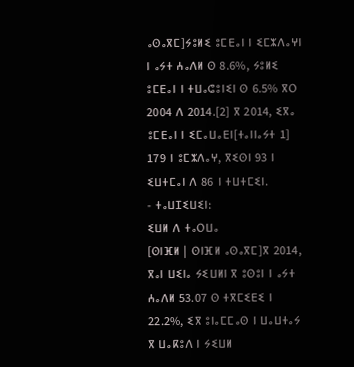ⴰⵙⴰⴳⵎ]ⵢⵓⵍⵉ ⵓⵎⴹⴰⵏ ⵏ ⵉⵎⵣⴷⴰⵖⵏ ⵏ ⴰⵢⵜ ⵄⴰⴷⵍ ⵙ 8.6%, ⵢⵓⵍⵉ ⵓⵎⴹⴰⵏ ⵏ ⵜⵡⴰⵛⵓⵏⵉⵏ ⵙ 6.5% ⴳⵔ 2004 ⴷ 2014.[2] ⴳ 2014, ⵉⴳⴰ ⵓⵎⴹⴰⵏ ⵏ ⵉⵎⴰⵡⴰⴹⵏ[ⵜⴰⵏⵏⴰⵢⵜ 1] 179 ⵏ ⵓⵎⵣⴷⴰⵖ, ⴳⵉⵙⵏ 93 ⵏ ⵉⵡⵜⵎⴰⵏ ⴷ 86 ⵏ ⵜⵡⵜⵎⵉⵏ.
- ⵜⴰⵡⵊⵉⵡⵉⵏ:
ⵉⵡⵍ ⴷ ⵜⴰⵔⵡⴰ
[ⵙⵏⴼⵍ | ⵙⵏⴼⵍ ⴰⵙⴰⴳⵎ]ⴳ 2014, ⴳⴰⵏ ⵡⵉⵏⴰ ⵢⵉⵡⵍⵏ ⴳ ⵓⵙⵓⵏ ⵏ ⴰⵢⵜ ⵄⴰⴷⵍ 53.07 ⵙ ⵜⴳⵎⵉⴹⵉ ⵏ 22.2%, ⵉⴳ ⵓⵏⴰⵎⵎⴰⵙ ⵏ ⵡⴰⵡⵜⴰⵢ ⴳ ⵡⴰⴽⵓⴷ ⵏ ⵢⵉⵡⵍ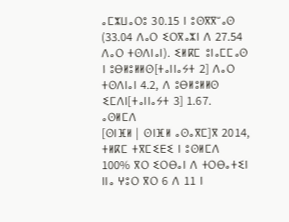ⴰⵎⵣⵡⴰⵔⵓ 30.15 ⵏ ⵓⵙⴳⴳⵯⴰⵙ (33.04 ⴷⴰⵔ ⵉⵔⴳⴰⵣⵏ ⴷ 27.54 ⴷⴰⵔ ⵜⵙⴷⵏⴰⵏ). ⵉⵍⴽⵎ ⵓⵏⴰⵎⵎⴰⵙ ⵏ ⵓⴱⵍⵓⵍⵍⵙ[ⵜⴰⵏⵏⴰⵢⵜ 2] ⴷⴰⵔ ⵜⵙⴷⵏⴰⵏ 4.2, ⴷ ⵓⴱⵍⵓⵍⵍⵙ ⵉⵎⴷⵏ[ⵜⴰⵏⵏⴰⵢⵜ 3] 1.67.
ⴰⵙⵍⵎⴷ
[ⵙⵏⴼⵍ | ⵙⵏⴼⵍ ⴰⵙⴰⴳⵎ]ⴳ 2014, ⵜⵍⴽⵎ ⵜⴳⵎⵉⴹⵉ ⵏ ⵓⵙⵍⵎⴷ 100% ⴳⵔ ⵉⵔⴱⴰⵏ ⴷ ⵜⵔⴱⴰⵜⵉⵏ ⵏⵏⴰ ⵖⵓⵔ ⴳⵔ 6 ⴷ 11 ⵏ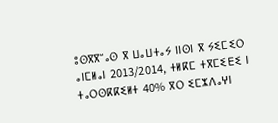ⵓⵙⴳⴳⵯⴰⵙ ⴳ ⵡⴰⵡⵜⴰⵢ ⵏⵏⵙⵏ ⴳ ⵢⵉⵎⵉⵔ ⴰⵏⵎⵍⴰⵏ 2013/2014, ⵜⵍⴽⵎ ⵜⴳⵎⵉⴹⵉ ⵏ ⵜⴰⵔⵙⴽⴽⵉⵍⵜ 40% ⴳⵔ ⵉⵎⵣⴷⴰⵖⵏ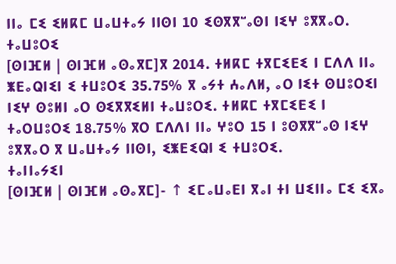ⵏⵏⴰ ⵎⵉ ⵉⵍⴽⵎ ⵡⴰⵡⵜⴰⵢ ⵏⵏⵙⵏ 10 ⵉⵙⴳⴳⵯⴰⵙⵏ ⵏⵉⵖ ⵓⴳⴳⴰⵔ.
ⵜⴰⵡⵓⵔⵉ
[ⵙⵏⴼⵍ | ⵙⵏⴼⵍ ⴰⵙⴰⴳⵎ]ⴳ 2014. ⵜⵍⴽⵎ ⵜⴳⵎⵉⴹⵉ ⵏ ⵎⴷⴷ ⵏⵏⴰ ⵥⴹⴰⵕⵏⵉⵏ ⵉ ⵜⵡⵓⵔⵉ 35.75% ⴳ ⴰⵢⵜ ⵄⴰⴷⵍ, ⴰⵔ ⵏⵉⵜ ⵙⵡⵓⵔⵉⵏ ⵏⵉⵖ ⵙⵓⵍⵏ ⴰⵔ ⵙⵉⴳⴳⵉⵍⵏ ⵜⴰⵡⵓⵔⵉ. ⵜⵍⴽⵎ ⵜⴳⵎⵉⴹⵉ ⵏ ⵜⴰⵔⵡⵓⵔⵉ 18.75% ⴳⵔ ⵎⴷⴷⵏ ⵏⵏⴰ ⵖⵓⵔ 15 ⵏ ⵓⵙⴳⴳⵯⴰⵙ ⵏⵉⵖ ⵓⴳⴳⴰⵔ ⴳ ⵡⴰⵡⵜⴰⵢ ⵏⵏⵙⵏ, ⵉⵥⴹⵉⵕⵏ ⵉ ⵜⵡⵓⵔⵉ.
ⵜⴰⵏⵏⴰⵢⵉⵏ
[ⵙⵏⴼⵍ | ⵙⵏⴼⵍ ⴰⵙⴰⴳⵎ]- ↑ ⵉⵎⴰⵡⴰⴹⵏ ⴳⴰⵏ ⵜⵏ ⵡⵉⵏⵏⴰ ⵎⵉ ⵉⴳⴰ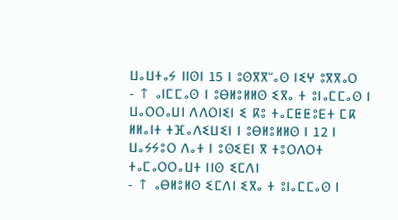ⵡⴰⵡⵜⴰⵢ ⵏⵏⵙⵏ 15 ⵏ ⵓⵙⴳⴳⵯⴰⵙ ⵏⵉⵖ ⵓⴳⴳⴰⵔ
- ↑ ⴰⵏⵎⵎⴰⵙ ⵏ ⵓⴱⵍⵓⵍⵍⵙ ⵉⴳⴰ ⵜ ⵓⵏⴰⵎⵎⴰⵙ ⵏ ⵡⴰⵔⵔⴰⵡⵏ ⴷⴷⵔⵏⵉⵏ ⵉ ⴽⵓ ⵜⴰⵎⵟⵟⵓⴹⵜ ⵎⴽ ⵍⵍⴰⵏⵜ ⵜⴼⴰⴷⵉⵡⵉⵏ ⵏ ⵓⴱⵍⵓⵍⵍⵙ ⵏ 12 ⵏ ⵡⴰⵢⵢⵓⵔ ⴷⴰⵜ ⵏ ⵓⵙⵉⴹⵏ ⴳ ⵜⵓⵔⴷⵔⵜ ⵜⴰⵎⴰⵔⵔⴰⵡⵜ ⵏⵏⵙ ⵉⵎⴷⵏ
- ↑ ⴰⴱⵍⵓⵍⵙ ⵉⵎⴷⵏ ⵉⴳⴰ ⵜ ⵓⵏⴰⵎⵎⴰⵙ ⵏ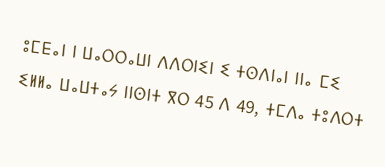ⵓⵎⴹⴰⵏ ⵏ ⵡⴰⵔⵔⴰⵡⵏ ⴷⴷⵔⵏⵉⵏ ⵉ ⵜⵙⴷⵏⴰⵏ ⵏⵏⴰ ⵎⵉ ⵉⵍⵍⴰ ⵡⴰⵡⵜⴰⵢ ⵏⵏⵙⵏⵜ ⴳⵔ 45 ⴷ 49, ⵜⵎⴷⴰ ⵜⵓⴷⵔⵜ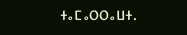ⵜⴰⵎⴰⵔⵔⴰⵡⵜ.